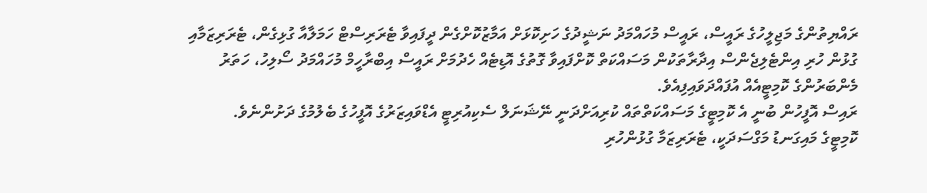ރައްޔިތުންގެ މަޖިލީހުގެ ރައީސް، ރައީސް މުހައްމަދު ނަޝީދުގެ ހަށިކޮޅަށް އަމާޒުކޮށްގެން ދީފައިވާ ޓެރަރިސްޓް ހަމަލާއާ ގުޅިގެން، ޓެރަރިޒަމާއި ގުޅުން ހުރި އިންޓެލިޖެންސް އިދާރާތަކުން މަސައްކަތް ކޮށްފައިވާ ގޮތުގެ އޮޑިޓެއް ހެދުމަށް ރައީސް އިބްރާހީމް މުހައްމަދު ސޯލިހު، ހަތަރު މެންބަރުންގެ ކޮމިޓީއެއް އުފައްދަވައިފިއެވެ.
ރައިސް އޮފީހުން ބުނީ އެ ކޮމިޓީގެ މަސައްކަތްތައް ކުރިއަށްދަނީ ނޭޝަނަލް ސެކިއުރިޓީ އެޑްވައިޒަރުގެ އޮފީހުގެ ބެލުމުގެ ދަށުންނެވެ.
ކޮމިޓީގެ މައިގަނޑު މަގްސަދަކީ، ޓެރަރިޒަމާ ގުޅުންހުރި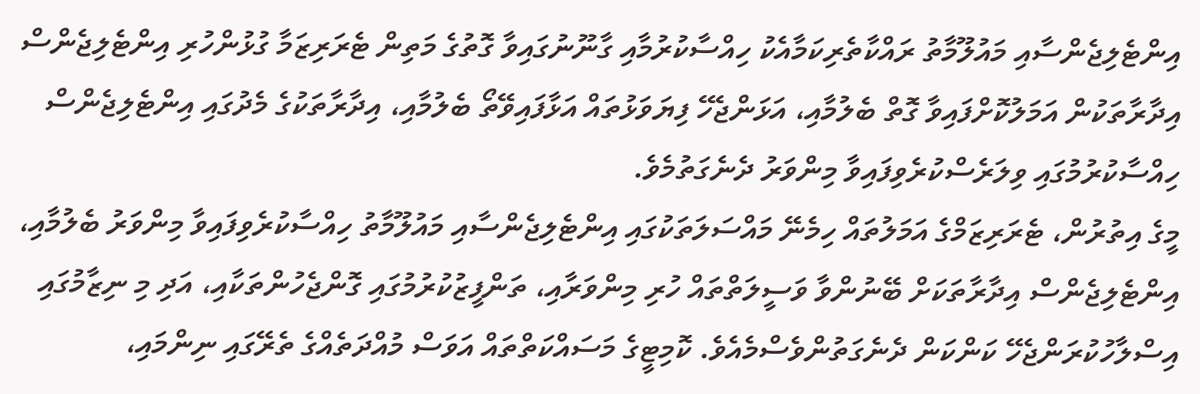އިންޓެލިޖެންސާއި މައުލޫމާތު ރައްކާތެރިކަމާއެކު ހިއްސާކުރުމާއި ގާނޫނުގައިވާ ގޮތުގެ މަތިން ޓެރަރިޒަމާ ގުޅުންހުރި އިންޓެލިޖެންސް އިދާރާތަކުން އަމަލުކޮށްފައިވާ ގޮތް ބެލުމާއި، އަޅަންޖެހޭ ފިޔަވަޅުތައް އަޅާފައިވޭތޯ ބެލުމާއި، އިދާރާތަކުގެ މެދުގައި އިންޓެލިޖެންސް ހިއްސާކުރުމުގައި ވިލަރެސްކުރެވިފައިވާ މިންވަރު ދެނެގަތުމެވެ.
މީގެ އިތުރުން، ޓެރަރިޒަމްގެ އަމަލުތައް ހިމެނޭ މައްސަލަތަކުގައި އިންޓެލިޖެންސާއި މައުލޫމާތު ހިއްސާކުރެވިފައިވާ މިންވަރު ބެލުމާއި، އިންޓެލިޖެންސް އިދާރާތަކަށް ބޭނުންވާ ވަސީލަތްތައް ހުރި މިންވަރާއި، ތަންފީޒުކުރުމުގައި ގޮންޖެހުންތަކާއި، އަދި މި ނިޒާމުގައި އިސްލާހުކުރަންޖެހޭ ކަންކަން ދެނެގަތުންވެސްމެއެވެ. ކޮމިޓީގެ މަސައްކަތްތައް އަވަސް މުއްދަތެއްގެ ތެރޭގައި ނިންމައި،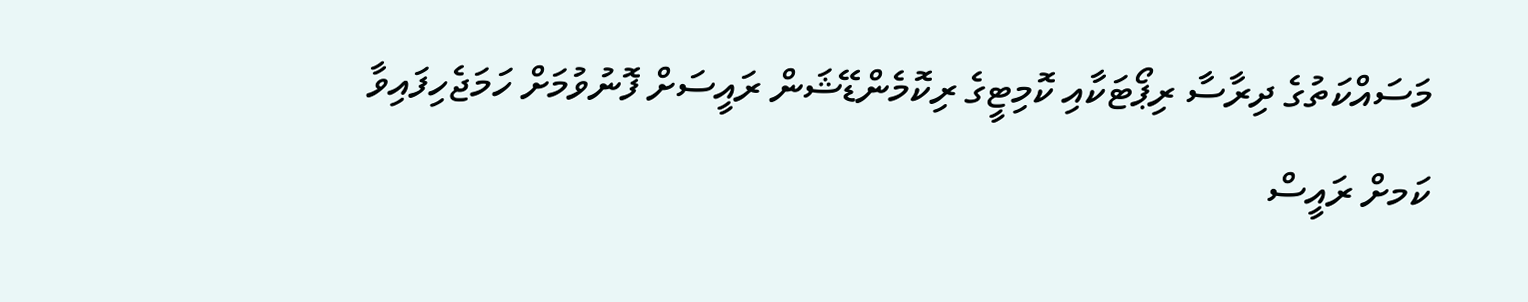މަސައްކަތުގެ ދިރާސާ ރިޕޯޓަކާއި ކޮމިޓީގެ ރިކޮމެންޑޭޝަން ރައީސަށް ފޮނުވުމަށް ހަމަޖެހިފައިވާ ކަމށް ރައީސް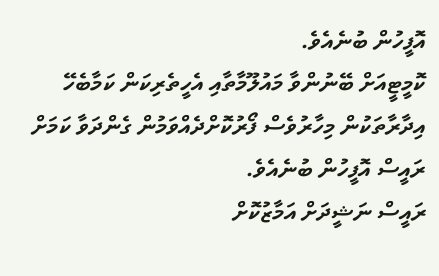އޮފީހުން ބުނެއެވެ.
ކޮމީޓީއަށް ބޭނުންވާ މައުލޫމާތާއި އެހީތެރިކަން ކަމާބެހޭ އިދާރާތަކުން މިހާރުވެސް ފޯރުކޮށްދެއްވަމުން ގެންދަވާ ކަމަށް ރައީސް އޮފީހުން ބުނެއެވެ.
ރައީސް ނަޝީދަށް އަމާޒުކޮށް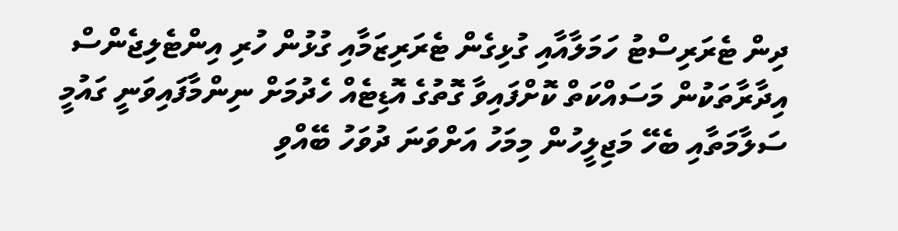ދިން ޓެރަރިސްޓު ހަމަލާއާއި ގުޅިގެން ޓެރަރިޒަމާއި ގުޅުން ހުރި އިންޓެލިޖެންސް އިދާރާތަކުން މަސައްކަތް ކޮށްފައިވާ ގޮތުގެ އޮޑިޓެއް ހެދުމަށް ނިންމާފައިވަނީ ގައުމީ ސަލާމަތާއި ބެހޭ މަޖިލީހުން މިމަހު އަށްވަނަ ދުވަހު ބޭއްވި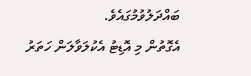ބައްދަލުވުމުގައެވެ.
އެގޮތުން މި އޮޑިޓު އެކުލަވާލަން ހަތަރު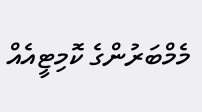މެމްބަރުންގެ ކޮމިޓީއެއް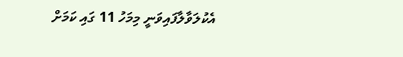އެކުލަވާލާފައިވަނީ މިމަހު 11 ގައި ކަމަށް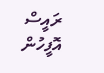ރައީސް އޮފީހުން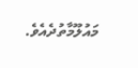މައުލޫމާތުދެއެވެ.